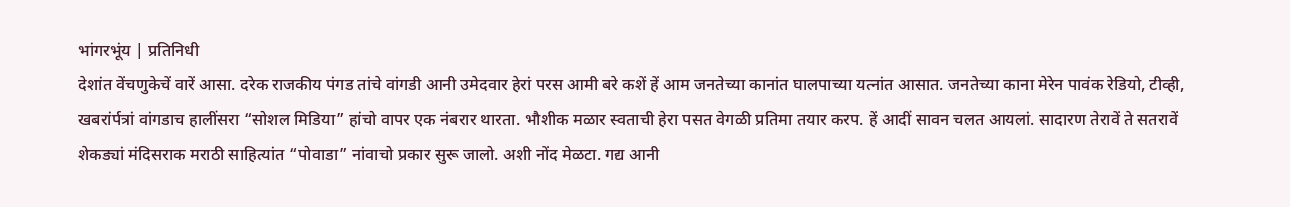भांगरभूंय | प्रतिनिधी
देशांत वेंचणुकेचें वारें आसा. दरेक राजकीय पंगड तांचे वांगडी आनी उमेदवार हेरां परस आमी बरे कशें हें आम जनतेच्या कानांत घालपाच्या यत्नांत आसात. जनतेच्या काना मेरेन पावंक रेडियो, टीव्ही, खबरांर्पत्रां वांगडाच हालींसरा “सोशल मिडिया” हांचो वापर एक नंबरार थारता. भौशीक मळार स्वताची हेरा पसत वेगळी प्रतिमा तयार करप. हें आदीं सावन चलत आयलां. सादारण तेरावें ते सतरावें शेकड्यां मंदिसराक मराठी साहित्यांत “पोवाडा” नांवाचो प्रकार सुरू जालो. अशी नोंद मेळटा. गद्य आनी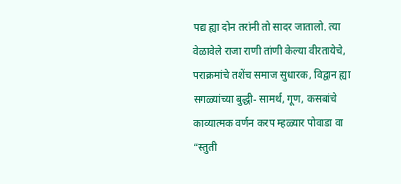पद्य ह्या दोन तरांनी तो सादर जातालो. त्या वेळावेले राजा राणी तांणी केल्या वीरतायेचे, पराक्रमांचे तशेंच समाज सुधारक, विद्वान ह्या सगळ्यांच्या बुद्धी- सामर्थ, गूण, कसबांचे काव्यात्मक वर्णन करप म्हळ्यार पोवाडा वा “स्तुती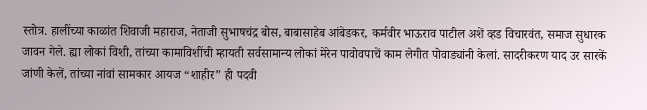स्तोत्र. हालींच्या काळांत शिवाजी महाराज, नेताजी सुभाषचंद्र बोस, बाबासाहेब आंबेडकर, कर्मवीर भाऊराव पाटील अशें व्हड विचारवंत, समाज सुधारक जावन गेले. ह्या लोकां विशी, तांच्या कामाविशींची म्हायती सर्वसामान्य लोकां मेरेन पावोवपाचें काम लेगीत पोवाड्यांनी केलां. सादरीकरण याद उर सारकें जांणी केलें, तांच्या नांवां सामकार आयज “शाहीर” ही पदवी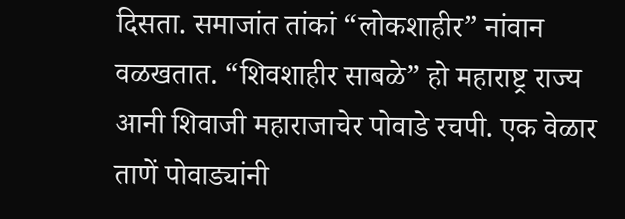दिसता. समाजांत तांकां “लोकशाहीर” नांवान वळखतात. “शिवशाहीर साबळे” हो महाराष्ट्र राज्य आनी शिवाजी महाराजाचेर पोवाडे रचपी. एक वेळार ताणें पोवाड्यांनी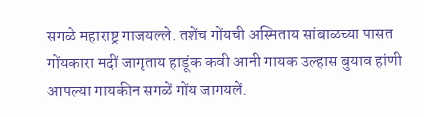सगळे महाराष्ट्र गाजयल्ले. तशेंच गोंयची अस्मिताय सांबाळच्या पासत गोंयकारा मदीं जागृताय हाडूंक कवी आनी गायक उल्हास बुयाव हांणी आपल्या गायकीन सगळें गोंय जागयलें.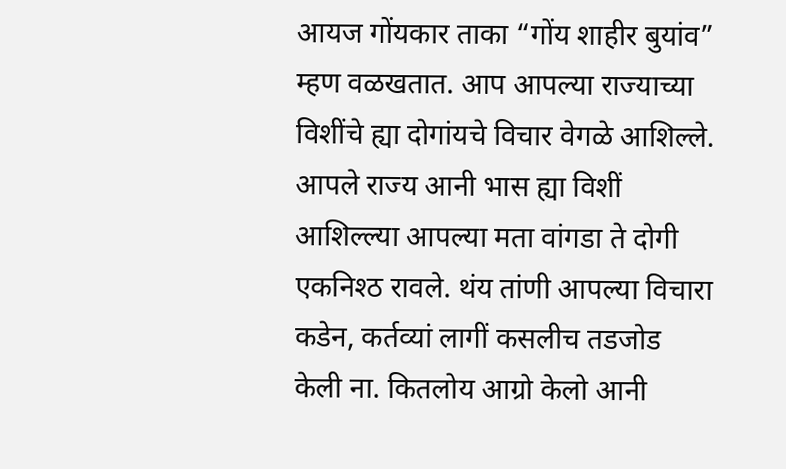आयज गोंयकार ताका “गोंय शाहीर बुयांव” म्हण वळखतात. आप आपल्या राज्याच्या विशींचे ह्या दोगांयचे विचार वेगळे आशिल्ले. आपले राज्य आनी भास ह्या विशीं आशिल्ल्या आपल्या मता वांगडा ते दोगी एकनिश्ठ रावले. थंय तांणी आपल्या विचारा कडेन, कर्तव्यां लागीं कसलीच तडजोड केली ना. कितलोय आग्रो केलो आनी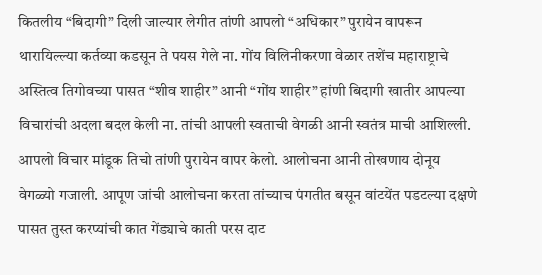कितलीय “बिदागी” दिली जाल्यार लेगीत तांणी आपलो “अधिकार” पुरायेन वापरून थारायिल्ल्या कर्तव्या कडसून ते पयस गेले ना. गोंय विलिनीकरणा वेळार तशेंच महाराष्ट्राचे अस्तित्व तिगोवच्या पासत “शीव शाहीर” आनी “गोंय शाहीर” हांणी बिदागी खातीर आपल्या विचारांची अदला बदल केली ना. तांची आपली स्वताची वेगळी आनी स्वतंत्र माची आशिल्ली. आपलो विचार मांडूक तिचो तांणी पुरायेन वापर केलो. आलोचना आनी तोखणाय दोनूय वेगळ्यो गजाली. आपूण जांची आलोचना करता तांच्याच पंगतीत बसून वांटयेंत पडटल्या दक्षणे पासत तुस्त करप्यांची कात गेंड्याचे काती परस दाट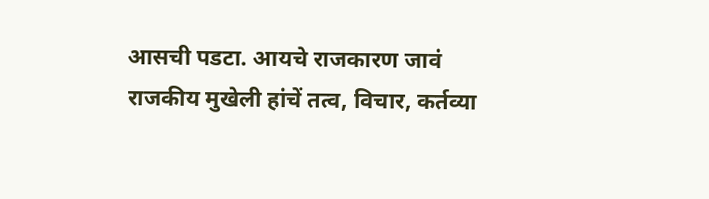आसची पडटा. आयचे राजकारण जावं राजकीय मुखेली हांचें तत्व, विचार, कर्तव्या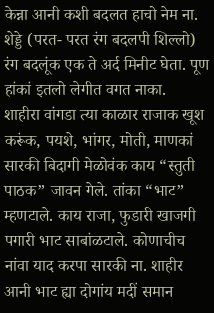केन्ना आनी कशी बदलत हाचो नेम ना. शेड्डे (परत- परत रंग बदलपी शिल्लो) रंग बदलूंक एक ते अर्द मिनीट घेता. पूण हांकां इतलो लेगीत वगत नाका.
शाहीरा वांगडा त्या काळार राजाक खूश करूंक, पयशे, भांगर, मोती, माणकां सारकी बिदागी मेळोवंक काय “स्तुती पाठक” जावन गेले. तांका “भाट” म्हणटाले. काय राजा, फुडारी खाजगी पगारी भाट साबांळटाले. कोणाचीच नांवा याद करपा सारकी ना. शाहीर आनी भाट ह्या दोगांय मदीं समान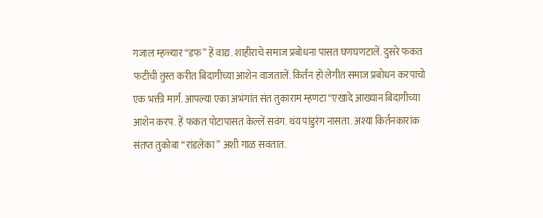गजाल म्हळ्यार “डफ” हें वाद्य. शाहीराचे समाज प्रबोधना पासत घणघणटालें. दुसरे फकत फटीची तुस्त करीत बिदागीच्या आशेन वाजतालें. किर्तन हो लेगीत समाज प्रबोधन करपाचो एक भक्ती मार्ग. आपल्या एका अभंगांत संत तुकाराम म्हणटा “एखादे आख्यान बिदागीच्या आशेन करप. हें फकत पोटापासत केल्लें सवंग. थंय पांडुरंग नासता. अश्या किर्तनकारांक संतप्त तुकोबा “रांडलेका” अशी गाळ सवतात.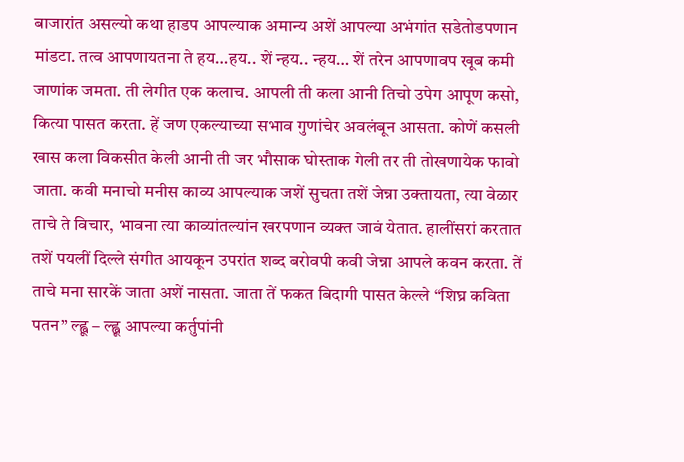बाजारांत असल्यो कथा हाडप आपल्याक अमान्य अशें आपल्या अभंगांत सडेतोडपणान मांडटा. तत्व आपणायतना ते हय…हय.. शें न्हय.. न्हय… शें तरेन आपणावप खूब कमी जाणांक जमता. ती लेगीत एक कलाच. आपली ती कला आनी तिचो उपेग आपूण कसो, कित्या पासत करता. हें जण एकल्याच्या सभाव गुणांचेर अवलंबून आसता. कोणें कसली खास कला विकसीत केली आनी ती जर भौसाक घोस्ताक गेली तर ती तोखणायेक फावो जाता. कवी मनाचो मनीस काव्य आपल्याक जशें सुचता तशें जेन्ना उक्तायता, त्या वेळार ताचे ते विचार, भावना त्या काव्यांतल्यांन खरपणान व्यक्त जावं येतात. हालींसरां करतात तशें पयलीं दिल्ले संगीत आयकून उपरांत शब्द बरोवपी कवी जेन्ना आपले कवन करता. तें ताचे मना सारकें जाता अशें नासता. जाता तें फकत बिदागी पासत केल्ले “शिघ्र कविता पतन” ल्ह्वू – ल्ह्वू आपल्या कर्तुपांनी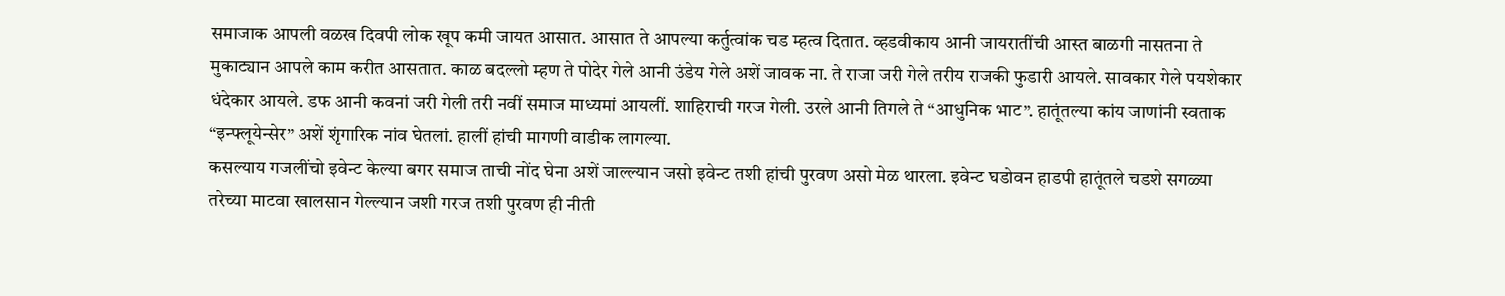समाजाक आपली वळख दिवपी लोक खूप कमी जायत आसात. आसात ते आपल्या कर्तुत्वांक चड म्हत्व दितात. व्हडवीकाय आनी जायरातींची आस्त बाळगी नासतना ते मुकाट्यान आपले काम करीत आसतात. काळ बदल्लो म्हण ते पोदेर गेले आनी उंडेय गेले अशें जावक ना. ते राजा जरी गेले तरीय राजकी फुडारी आयले. सावकार गेले पयशेकार धंदेकार आयले. डफ आनी कवनां जरी गेली तरी नवीं समाज माध्यमां आयलीं. शाहिराची गरज गेली. उरले आनी तिगले ते “आधुनिक भाट”. हातूंतल्या कांय जाणांनी स्वताक “इन्फ्लूयेन्सेर” अशें शृंगारिक नांव घेतलां. हालीं हांची मागणी वाडीक लागल्या.
कसल्याय गजलींचो इवेन्ट केल्या बगर समाज ताची नोंद घेना अशें जाल्ल्यान जसो इवेन्ट तशी हांची पुरवण असो मेळ थारला. इवेन्ट घडोवन हाडपी हातूंतले चडशे सगळ्या तरेच्या माटवा खालसान गेल्ल्यान जशी गरज तशी पुरवण ही नीती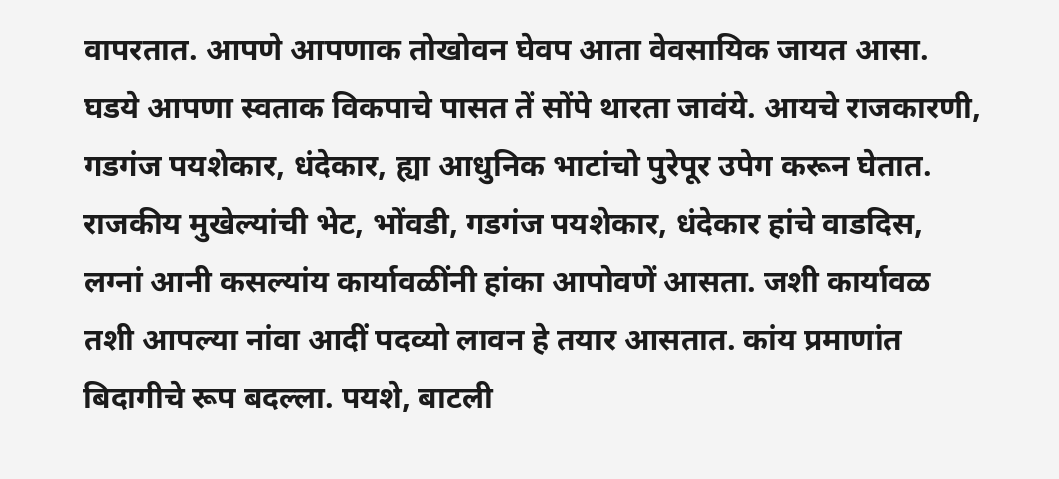वापरतात. आपणे आपणाक तोखोवन घेवप आता वेवसायिक जायत आसा. घडये आपणा स्वताक विकपाचे पासत तें सोंपे थारता जावंये. आयचे राजकारणी, गडगंज पयशेकार, धंदेकार, ह्या आधुनिक भाटांचो पुरेपूर उपेग करून घेतात. राजकीय मुखेल्यांची भेट, भोंवडी, गडगंज पयशेकार, धंदेकार हांचे वाडदिस, लग्नां आनी कसल्यांय कार्यावळींनी हांका आपोवणें आसता. जशी कार्यावळ तशी आपल्या नांवा आदीं पदव्यो लावन हे तयार आसतात. कांय प्रमाणांत बिदागीचे रूप बदल्ला. पयशे, बाटली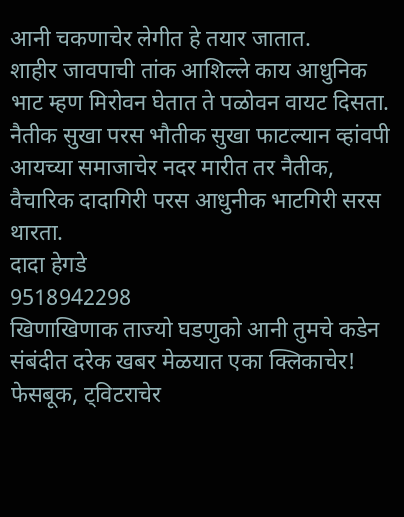आनी चकणाचेर लेगीत हे तयार जातात.
शाहीर जावपाची तांक आशिल्ले काय आधुनिक भाट म्हण मिरोवन घेतात ते पळोवन वायट दिसता. नैतीक सुखा परस भौतीक सुखा फाटल्यान व्हांवपी आयच्या समाजाचेर नदर मारीत तर नैतीक, वैचारिक दादागिरी परस आधुनीक भाटगिरी सरस थारता.
दादा हेगडे
9518942298
खिणाखिणाक ताज्यो घडणुको आनी तुमचे कडेन संबंदीत दरेक खबर मेळयात एका क्लिकाचेर! फेसबूक, ट्विटराचेर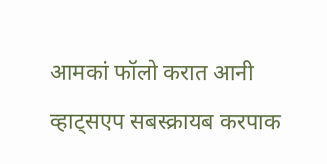आमकां फॉलो करात आनी व्हाट्सएप सबस्क्रायब करपाक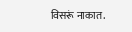विसरूं नाकात.